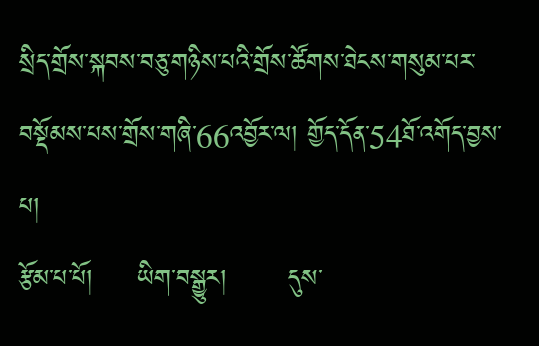སྲིད་གྲོས་སྐབས་བཅུ་གཉིས་པའི་གྲོས་ཚོགས་ཐེངས་གསུམ་པར་བསྡོམས་པས་གྲོས་གཞི་66འབྱོར་ལ། གྱོད་དོན་54ཐོ་འགོད་བྱས་པ།
རྩོམ་པ་པོ།     ཡིག་བསྒྱུར།       དུས་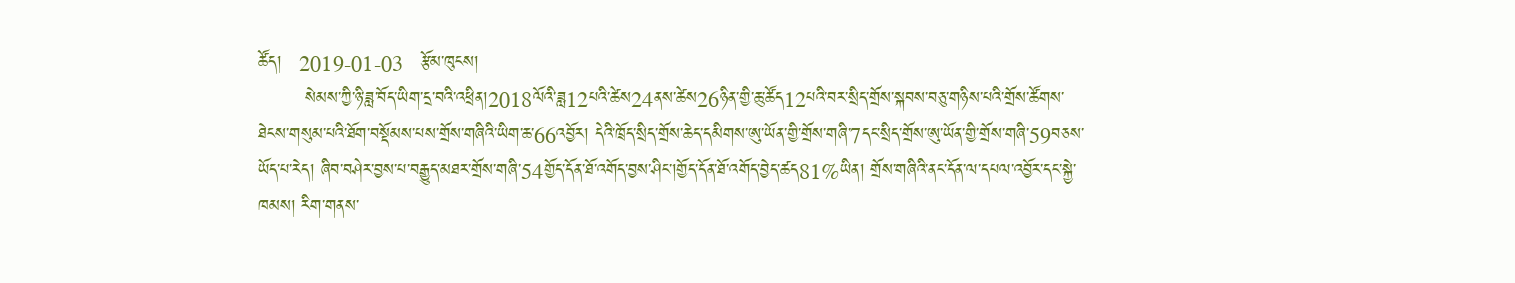ཚོད།   2019-01-03   རྩོམ་ཁུངས།
        སེམས་ཀྱི་ཉི་ཟླ་བོད་ཡིག་དྲ་བའི་འཕྲིན།2018ལོའི་ཟླ12པའི་ཚེས24ནས་ཚེས26ཉིན་གྱི་ཆུ་ཚོད12པའི་བར་སྲིད་གྲོས་སྐབས་བཅུ་གཉིས་པའི་གྲོས་ཚོགས་ཐེངས་གསུམ་པའི་ཐོག་བསྡོམས་པས་གྲོས་གཞིའི་ཡིག་ཆ་66འབྱོར། དེའི་ཁྲོད་སྲིད་གྲོས་ཆེད་དམིགས་ཨུ་ཡོན་གྱི་གྲོས་གཞི་7དང་སྲིད་གྲོས་ཨུ་ཡོན་གྱི་གྲོས་གཞི་59བཅས་ཡོད་པ་རེད། ཞིབ་བཤེར་བྱས་པ་བརྒྱུད་མཐར་གྲོས་གཞི་54གྱོད་དོན་ཐོ་འགོད་བྱས་ཤིང་།གྱོད་དོན་ཐོ་འགོད་བྱེད་ཚད81%ཡིན། གྲོས་གཞིའི་ནང་དོན་ལ་དཔལ་འབྱོར་དང་སྐྱེ་ཁམས། རིག་གནས་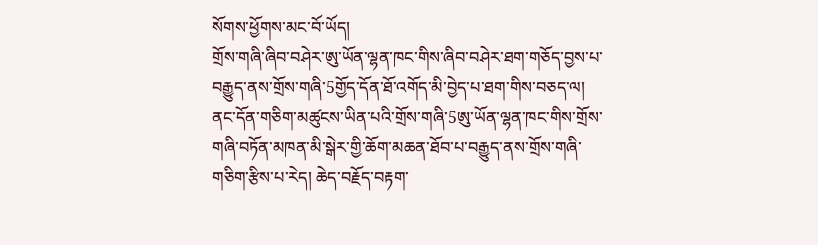སོགས་ཕྱོགས་མང་བོ་ཡོད།
གྲོས་གཞི་ཞིབ་བཤེར་ཨུ་ཡོན་ལྷན་ཁང་གིས་ཞིབ་བཤེར་ཐག་གཅོད་བྱས་པ་བརྒྱུད་ནས་གྲོས་གཞི་5གྱོད་དོན་ཐོ་འགོད་མི་བྱེད་པ་ཐག་གིས་བཅད་ལ། ནང་དོན་གཅིག་མཚུངས་ཡིན་པའི་གྲོས་གཞི་5ཨུ་ཡོན་ལྷན་ཁང་གིས་གྲོས་གཞི་བཏོན་མཁན་མི་སྒེར་གྱི་ཆོག་མཆན་ཐོབ་པ་བརྒྱུད་ནས་གྲོས་གཞི་གཅིག་རྩིས་པ་རེད། ཆེད་བརྗོད་བརྟག་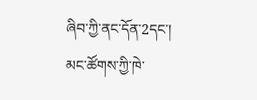ཞིབ་ཀྱི་ནང་དོན་2དང་། མང་ཚོགས་ཀྱི་ཁེ་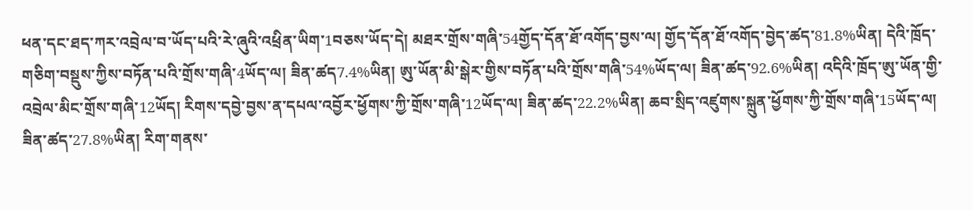ཕན་དང་ཐད་ཀར་འབྲེལ་བ་ཡོད་པའི་རེ་ཞུའི་འཕྲིན་ཡིག་1བཅས་ཡོད་དེ། མཐར་གྲོས་གཞི་54གྱོད་དོན་ཐོ་འགོད་བྱས་ལ། གྱོད་དོན་ཐོ་འགོད་བྱེད་ཚད་81.8%ཡིན། དེའི་ཁྲོད་གཅིག་བསྡུས་ཀྱིས་བཏོན་པའི་གྲོས་གཞི་4ཡོད་ལ། ཟིན་ཚད7.4%ཡིན། ཨུ་ཡོན་མི་སྒེར་གྱིས་བཏོན་པའི་གྲོས་གཞི་54%ཡོད་ལ། ཟིན་ཚད་92.6%ཡིན། འདིའི་ཁྲོད་ཨུ་ཡོན་གྱི་འབྲེལ་མིང་གྲོས་གཞི་12ཡོད། རིགས་དབྱེ་བྱས་ན་དཔལ་འབྱོར་ཕྱོགས་ཀྱི་གྲོས་གཞི་12ཡོད་ལ། ཟིན་ཚད་22.2%ཡིན། ཆབ་སྲིད་འཛུགས་སྐྲུན་ཕྱོགས་ཀྱི་གྲོས་གཞི་15ཡོད་ལ། ཟིན་ཚད་27.8%ཡིན། རིག་གནས་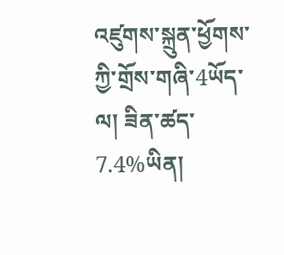འཛུགས་སྐྲུན་ཕྱོགས་ཀྱི་གྲོས་གཞི་4ཡོད་ལ། ཟིན་ཚད་7.4%ཡིན།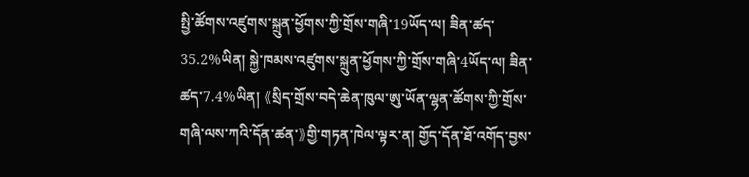སྤྱི་ཚོགས་འཛུགས་སྐྲུན་ཕྱོགས་ཀྱི་གྲོས་གཞི་19ཡོད་ལ། ཟིན་ཚད་35.2%ཡིན། སྐྱེ་ཁམས་འཛུགས་སྐྲུན་ཕྱོགས་ཀྱི་གྲོས་གཞི་4ཡོད་ལ། ཟིན་ཚད་7.4%ཡིན། 《སྲིད་གྲོས་བདེ་ཆེན་ཁུལ་ཨུ་ཡོན་ལྷན་ཚོགས་ཀྱི་གྲོས་གཞི་ལས་ཀའི་དོན་ཚན་》གྱི་གཏན་ཁེལ་ལྟར་ན། གྱོད་དོན་ཐོ་འགོད་བྱས་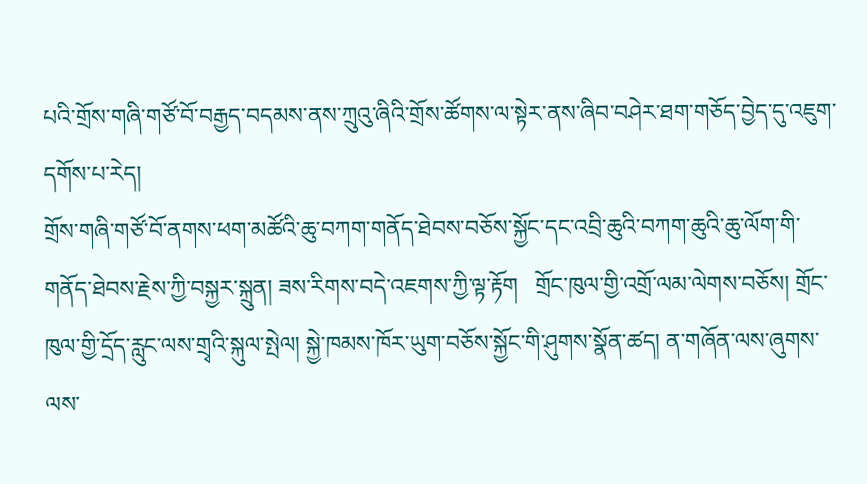པའི་གྲོས་གཞི་གཙོ་བོ་བརྒྱད་བདམས་ནས་ཀྲུའུ་ཞིའི་གྲོས་ཚོགས་ལ་སྟེར་ནས་ཞིབ་བཤེར་ཐག་གཅོད་བྱེད་དུ་འཇུག་དགོས་པ་རེད།
གྲོས་གཞི་གཙོ་བོ་ནགས་ཕག་མཚོའི་ཆུ་བཀག་གནོད་ཐེབས་བཅོས་སྐྱོང་དང་འབྲི་ཆུའི་བཀག་ཆུའི་ཆུ་ལོག་གི་གནོད་ཐེབས་རྗེས་ཀྱི་བསྐྱར་སྐྲུན། ཟས་རིགས་བདེ་འཇགས་ཀྱི་ལྟ་རྟོག   གྲོང་ཁུལ་གྱི་འགྲོ་ལམ་ལེགས་བཅོས། གྲོང་ཁུལ་གྱི་དྲོད་རླུང་ལས་གྲྭའི་སྐུལ་སྤེལ། སྐྱེ་ཁམས་ཁོར་ཡུག་བཅོས་སྐྱོང་གི་ཤུགས་སྣོན་ཚད། ན་གཞོན་ལས་ཞུགས་ལས་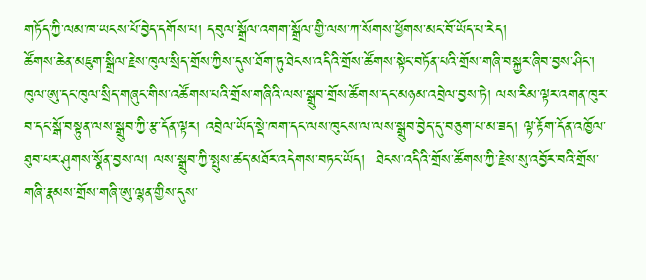གཏོད་ཀྱི་ལམ་ཁ་ཡངས་པོ་བྱེད་དགོས་པ། དབུལ་སྒྲོལ་འགག་སྒྲོལ་གྱི་ལས་ཀ་སོགས་ཕྱོགས་མང་བོ་ཡོད་པ་རེད།
ཚོགས་ཆེན་མཇུག་སྒྲིལ་རྗེས་ཁུལ་སྲིད་གྲོས་ཀྱིས་དུས་ཐོག་ཏུ་ཐེངས་འདིའི་གྲོས་ཚོགས་སྟེང་བཏོན་པའི་གྲོས་གཞི་བསྐྱར་ཞིབ་བྱས་ཤིང་། ཁུལ་ཨུ་དང་ཁུལ་སྲིད་གཞུང་གིས་འཚོགས་པའི་གྲོས་གཞིའི་ལས་སྒྲུབ་གྲོས་ཚོགས་དང་མཉམ་འབྲེལ་བྱས་ཏེ། ལས་རིམ་ལྟར་འགན་ཁུར་བ་དང་སྒོ་བསྟུན་ལས་སྒྲུབ་ཀྱི་རྩ་དོན་ལྟར། འབྲེལ་ཡོད་སྡེ་ཁག་དང་ལས་ཁུངས་ལ་ལས་སྒྲུབ་བྱེད་དུ་བཅུག་པ་མ་ཟད། ལྟ་རྟོག་དོན་འཁྱོལ་ཐུབ་པར་ཤུགས་སྣོན་བྱས་ལ། ལས་སྒྲུབ་ཀྱི་སྤུས་ཚད་མཐོར་འདེགས་བཏང་ཡོད།  ཐེངས་འདིའི་གྲོས་ཚོགས་ཀྱི་རྗེས་སུ་འབྱོར་བའི་གྲོས་གཞི་རྣམས་གྲོས་གཞི་ཨུ་ལྷན་གྱིས་དུས་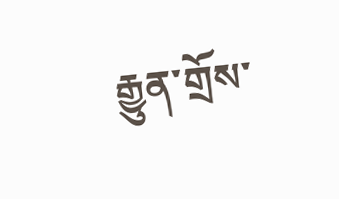རྒྱུན་གྲོས་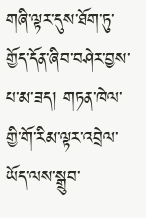གཞི་ལྟར་དུས་ཐོག་ཏུ་གྱོད་དོན་ཞིབ་བཤེར་བྱས་པ་མ་ཟད། གཏན་ཁེལ་གྱི་གོ་རིམ་ལྟར་འབྲེལ་ཡོད་ལས་སྒྲུབ་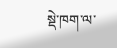སྡེ་ཁག་ལ་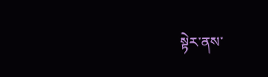སྟེར་ནས་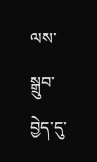ལས་སྒྲུབ་བྱེད་དུ་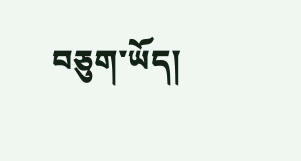བཅུག་ཡོད།